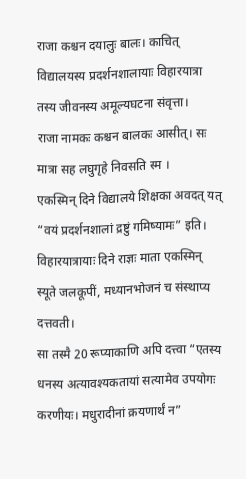राजा कश्चन दयालुः बालः। काचित् विद्यालयस्य प्रदर्शनशालायाः विहारयात्रा तस्य जीवनस्य अमूल्यघटना संवृत्ता।
राजा नामकः कश्चन बालकः आसीत्। सः मात्रा सह लघुगृहे निवसति स्म ।
एकस्मिन् दिने विद्यालये शिक्षका अवदत् यत् “वयं प्रदर्शनशालां द्रष्टुं गमिष्यामः” इति।
विहारयात्रायाः दिने राज्ञः माता एकस्मिन् स्यूते जलकूपीं, मध्यानभोजनं च संस्थाप्य दत्तवती।
सा तस्मै 20 रूप्याकाणि अपि दत्त्वा “एतस्य धनस्य अत्यावश्यकतायां सत्यामेव उपयोगः करणीयः। मधुरादीनां क्रयणार्थं न”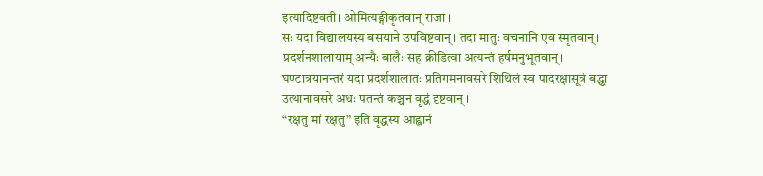इत्यादिष्टवती। ओमित्यङ्गीकृतवान् राजा ।
सः यदा विद्यालयस्य बसयाने उपविष्टवान्। तदा मातुः वचनानि एव स्मृतवान्।
प्रदर्शनशालायाम् अन्यैः बालैः सह क्रीडित्वा अत्यन्तं हर्षमनुभूतवान्।
घण्टात्रयानन्तरं यदा प्रदर्शशालातः प्रतिगमनावसरे शिथिलं स्व पादरक्षासूत्रं बद्ध्वा उत्थानावसरे अधः पतन्तं कञ्चन वृद्धं दृष्टवान् ।
“रक्षतु मां रक्षतु” इति वृद्धस्य आह्वानं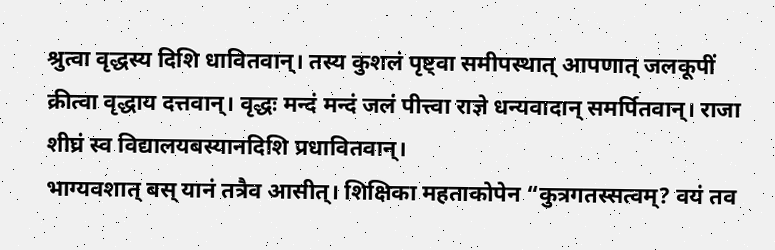श्रुत्वा वृद्धस्य दिशि धावितवान्। तस्य कुशलं पृष्ट्वा समीपस्थात् आपणात् जलकूपीं क्रीत्वा वृद्धाय दत्तवान्। वृद्धः मन्दं मन्दं जलं पीत्त्वा राज्ञे धन्यवादान् समर्पितवान्। राजा शीघ्रं स्व विद्यालयबस्यानदिशि प्रधावितवान्।
भाग्यवशात् बस् यानं तत्रैव आसीत्। शिक्षिका महताकोपेन “कुत्रगतस्सत्वम्? वयं तव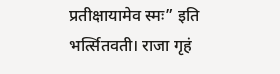प्रतीक्षायामेव स्मः” इति भर्त्सितवती। राजा गृहं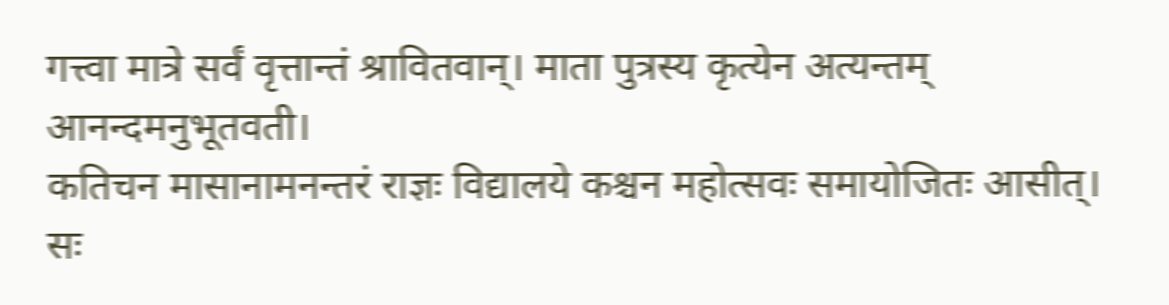गत्त्वा मात्रे सर्वं वृत्तान्तं श्रावितवान्। माता पुत्रस्य कृत्येन अत्यन्तम् आनन्दमनुभूतवती।
कतिचन मासानामनन्तरं राज्ञः विद्यालये कश्चन महोत्सवः समायोजितः आसीत्। सः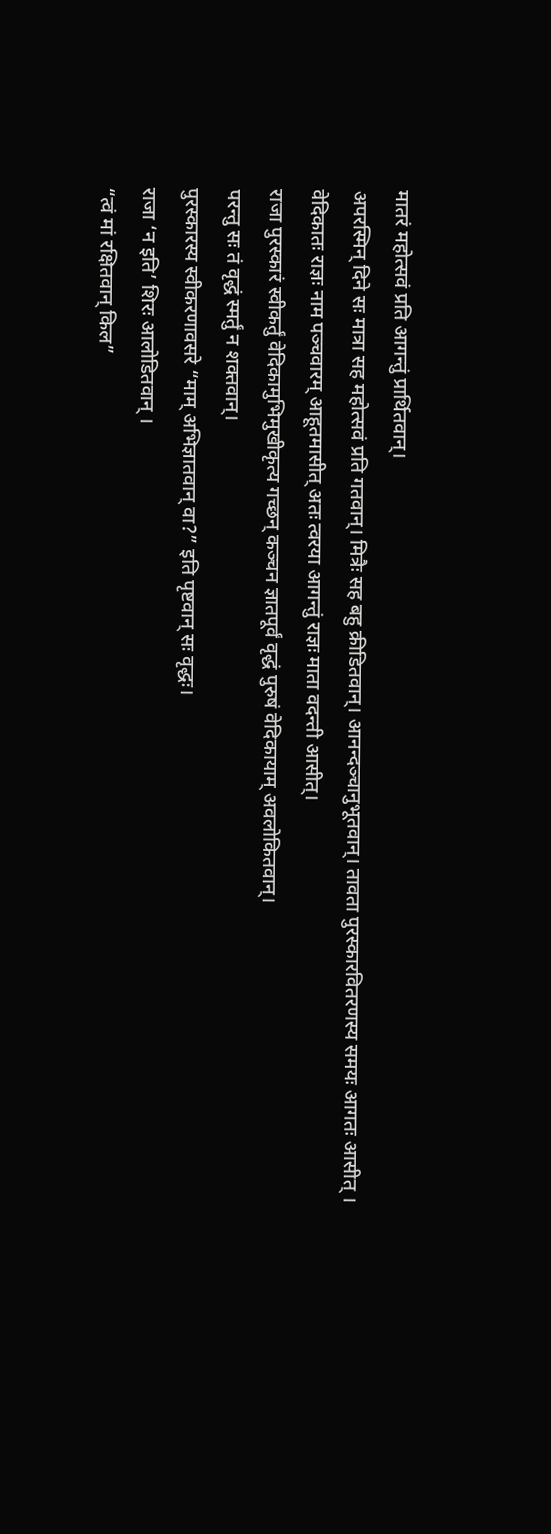मातरं महोत्सवं प्रति आगन्तुं प्रार्थितवान्।
अपरस्मिन् दिने सः मात्रा सह महोत्सवं प्रति गतवान्। मित्रैः सह बहु क्रीडितवान्। आनन्दञ्चानुभूतवान्। तावता पुरस्कारवितरणस्य समयः आगतः आसीत् ।
वेदिकातः राज्ञः नाम पञ्चवारम् आहूतमासीत् अतः त्वरया आगन्तुं राज्ञः माता वदन्ती आसीत्।
राजा पुरस्कारं स्वीकर्तुं वेदिकामुभिमुखीकृत्य गच्छन् कञ्चन ज्ञातपूर्वं वृद्धं पुरुषं वेदिकायाम् अवलोकितवान्।
परन्तु सः तं वृद्धं स्मर्तुं न शक्तवान्।
पुरस्कारस्य स्वीकरणावसरे “माम् अभिज्ञातवान् वा?” इति पृष्टवान् सः वृद्धः।
राजा ‘न इति’ शिरः आलोडितवान् ।
“त्वं मां रक्षितवान् किल”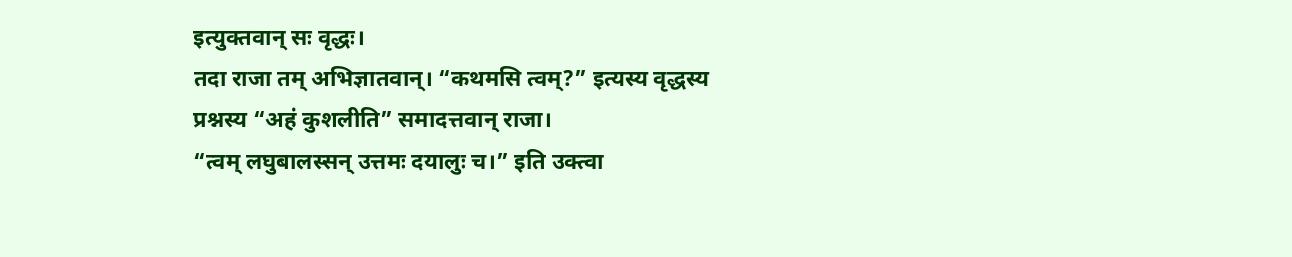इत्युक्तवान् सः वृद्धः।
तदा राजा तम् अभिज्ञातवान्। “कथमसि त्वम्?” इत्यस्य वृद्धस्य प्रश्नस्य “अहं कुशलीति” समादत्तवान् राजा।
“त्वम् लघुबालस्सन् उत्तमः दयालुः च।” इति उक्त्वा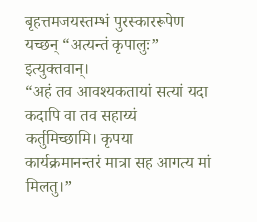बृहत्तमजयस्तम्भं पुरस्काररूपेण यच्छन् “अत्यन्तं कृपालुः” इत्युक्तवान्।
“अहं तव आवश्यकतायां सत्यां यदा कदापि वा तव सहाय्यं कर्तुमिच्छामि। कृपया कार्यक्रमानन्तरं मात्रा सह आगत्य मां मिलतु।”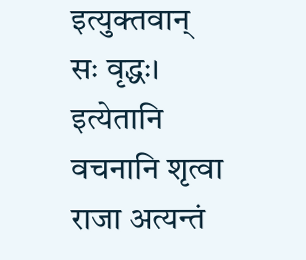इत्युक्तवान् सः वृद्धः।
इत्येतानि वचनानि शृत्वा राजा अत्यन्तं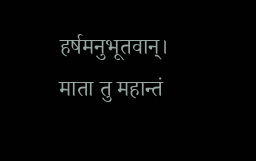हर्षमनुभूतवान्। माता तु महान्तं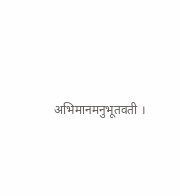अभिमानमनुभूतवती ।